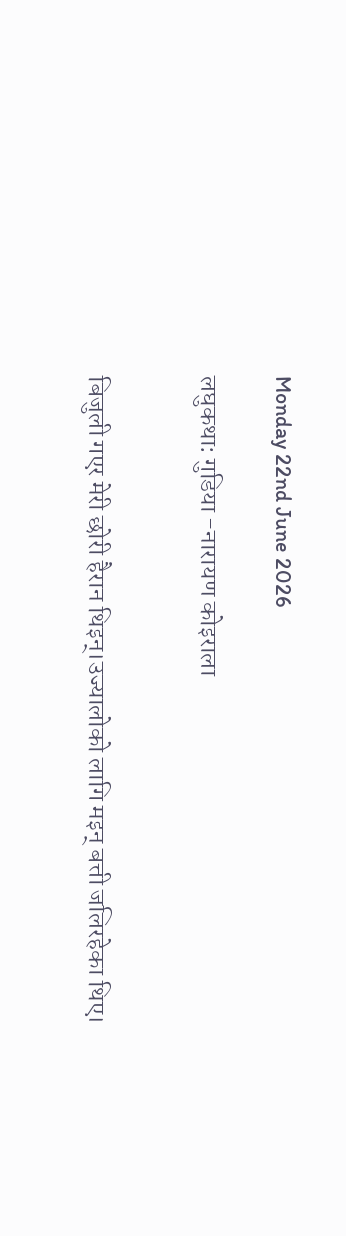Monday 22nd June 2026

लघुकथा: गुडिया -नारायण कोइराला


बिजुली गएर मेरी छोरी हैरान थिइन्।उज्यालोको लागि मइन् बत्ती जलिरहेका थिए।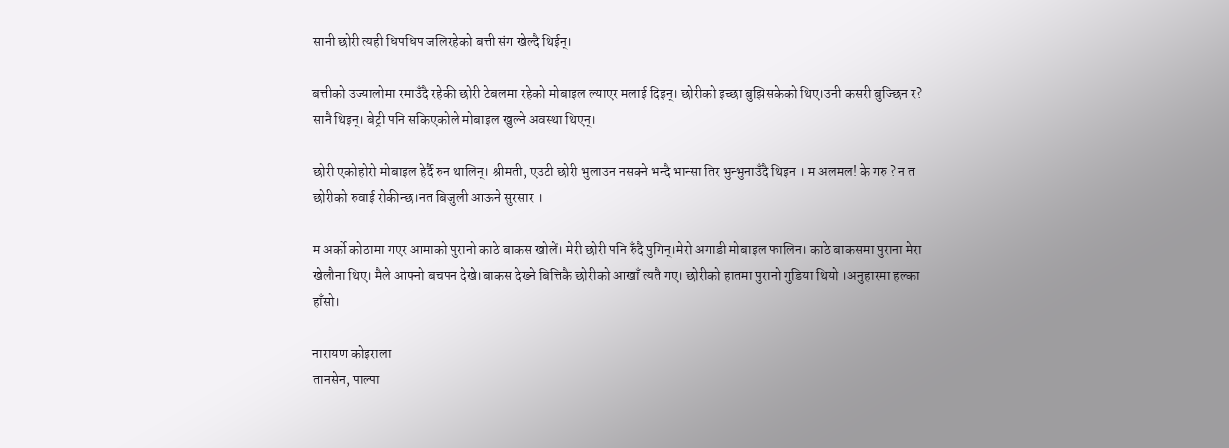सानी छोरी त्यही धिपधिप जलिरहेको बत्ती संग खेल्दै थिईन्।

बत्तीको उज्यालोमा रमाउँदै रहेकी छोरी टेबलमा रहेको मोबाइल ल्याएर मलाई दिइन्। छोरीको इच्छा बुझिसकेको थिए।उनी कसरी बुज्छिन र? सानै थिइन्। बेट्री पनि सकिएकोले मोबाइल खुल्ने अवस्था थिएन्।

छोरी एकोहोरो मोबाइल हेर्दै रुन थालिन्। श्रीमती, एउटी छोरी भुलाउन नसक्ने भन्दै भान्सा तिर भुन्भुनाउँदै थिइन । म अलमल! के गरु ? न त छोरीको रुवाई रोकीन्छ।नत बिजुली आऊने सुरसार ।

म अर्को कोठामा गएर आमाको पुरानो काठे बाकस खोलें। मेरी छोरी पनि रुँदै पुगिन्।मेरो अगाडी मोबाइल फालिन। काठे बाकसमा पुराना मेरा खेलौना थिए। मैले आफ्नो बचपन देखे।बाकस देख्ने बित्तिकै छोरीको आखाँ त्यतै गए। छोरीको हातमा पुरानो गुडिया थियो ।अनुहारमा हल्का हाँसो।

नारायण कोइराला
तानसेन, पाल्पा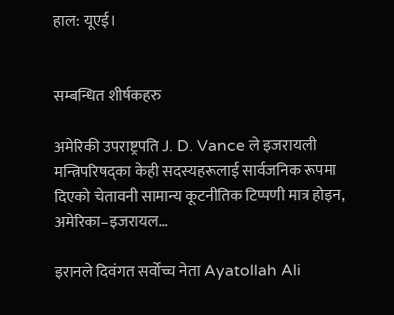हाल: यूएई।


सम्बन्धित शीर्षकहरु

अमेरिकी उपराष्ट्रपति J. D. Vance ले इजरायली मन्त्रिपरिषद्का केही सदस्यहरूलाई सार्वजनिक रूपमा दिएको चेतावनी सामान्य कूटनीतिक टिप्पणी मात्र होइन, अमेरिका–इजरायल…

इरानले दिवंगत सर्वोच्च नेता Ayatollah Ali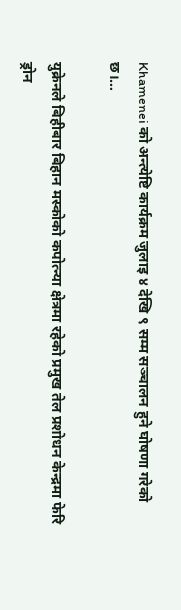Khamenei को अन्त्येष्टि कार्यक्रम जुलाइ ४ देखि ९ सम्म सञ्चालन हुने घोषणा गरेको छ।…

युक्रेनले बिहीबार बिहान मस्कोको कपोत्न्या क्षेत्रमा रहेको प्रमुख तेल प्रशोधन केन्द्रमा फेरि ड्रोन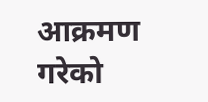आक्रमण गरेको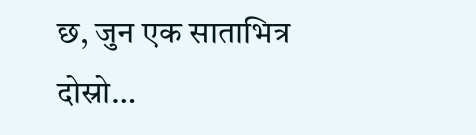छ, जुन एक साताभित्र दोस्रो…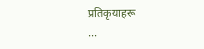प्रतिकृयाहरू
...